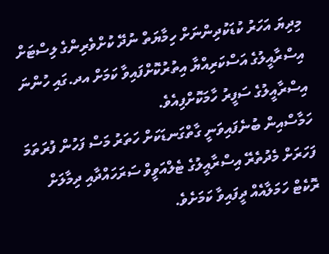މިދިޔަ އަހަރު ކުޑަކުދިންނަށް ހިމާޔަތް ނުދޭ ކުށްވެރިންގެ ލިސްޓަށް އިސްރާއީލުގެ އަސްކަރިއްޔާ އިތުރުކޮށްފައިވާ ކަމަށް އދ.ގައި ހުންނަ އިސްރާއީލުގެ ސަފީރު ހާމަކޮށްފިއެވެ.
ހަމާސްއިން ބުނެފައިވަނީ ގާތްގަނޑަކަށް ހަތަރު މަސް ފަހުން ފުރަތަމަ ފަހަރަށް މެދުތެރޭ އިސްރާއީލުގެ ޓެލްއަވީވް ސަރަހައްދާއި ދިމާލަށް ރޮކެޓް ހަމަލާއެއް ދީފައިވާ ކަމަށެވެ.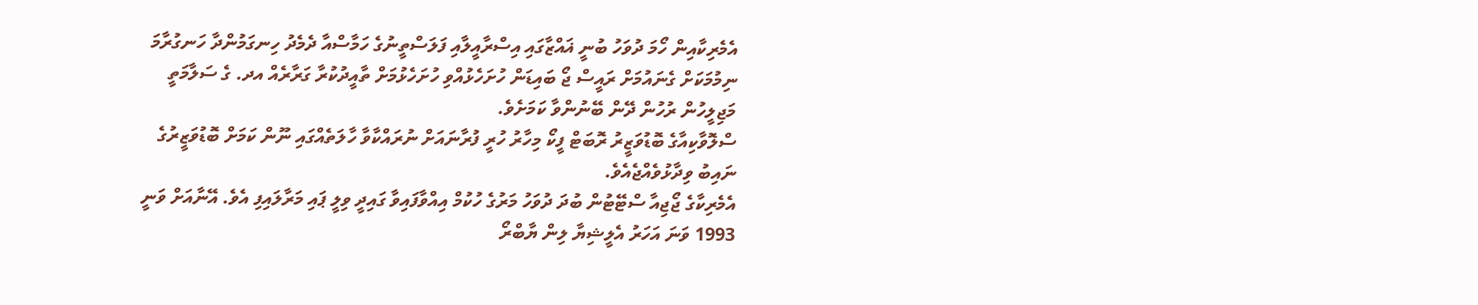އެމެރިކާއިން ހޯމަ ދުވަހު ބުނީ ޣައްޒާގައި އިސްރާއީލާއި ފަލަސްތީނުގެ ހަމާސްއާ ދެމެދު ހިނގަމުންދާ ހަނގުރާމަ ނިމުމަކަށް ގެނައުމަށް ރައީސް ޖޯ ބައިޑަން ހުށަހެޅުއްވި ހުށަހެޅުމަށް ތާއީދުކުރާ ގަރާރެއް އދ. ގެ ސަލާމަތީ މަޖިލީހުން ރުހުން ދޭން ބޭނުންވާ ކަމަށެވެ.
ސްލޮވާކިއާގެ ބޮޑުވަޒީރު ރޮބަޓް ފީކޯ މިހާރު ހުރީ ފުރާނައަށް ނުރައްކާވާ ހާލަތެއްގައި ނޫން ކަމަށް ބޮޑުވަޒީރުގެ ނައިބު ވިދާޅުވެއްޖެއެވެ.
އެމެރިކާގެ ޖޯޖިއާ ސްޓޭޓުން ބުދަ ދުވަހު މަރުގެ ހުކުމް އިއްވާފައިވާ ގައިދީ ވިލީ ޕައި މަރާލައިފި އެވެ. އޭނާއަށް ވަނީ 1993 ވަނަ އަހަރު އެލީޝިޔާ ލިން ޔާބްރޯ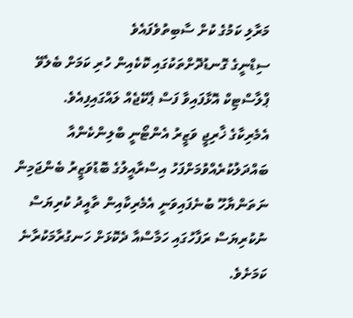މަރާލި ކަމުގެ ކުށް ސާބިތުވެފައެވެ
ސިޑްނީގެ ގޮނޑުދޮށްތަކުގައި ކޮކެއިން ހުރި ކަމަށް ބެލެވޭ ޕްލާސްޓިކް އޮޅާފައިވާ ފަސް ޕެކޭޖެއް ލައްގައިފިއެވެ.
އެމެރިކާގެ ޚާރިޖީ ވަޒީރު އެންޓޯނީ ބްލިންކެންއާ ބައްދަލުކުރެއްވުމަށްފަހު އިސްރާއީލުގެ ބޮޑުވަޒީރު ބެންޖަމިން ނަތަންޔާހޫ ބުނެފައިވަނީ އެމެރިކާއިން ތާއީދު ކުރިޔަސް ނުކުރިޔަސް ރަފާހުގައި ހަމާސްއާ ދެކޮޅަށް ހަނގުރާމަކުރާނެ ކަމަށެވެ.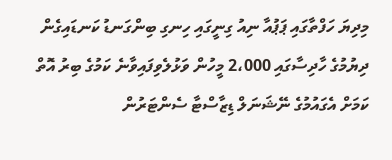މިދިޔަ ހަފްތާގައި ޕަޕުއާ ނިއު ގިނީގައި ހިނގި ބިންގަނޑު ކަނޑައިގެން ދިޔުމުގެ ހާދިސާގައި 2،000 މީހުން ވަޅުލެވިފައިވާނެ ކަމުގެ ބިރު އޮތް ކަމަށް އެގައުމުގެ ނޭޝަނަލް ޑިޒާސްޓާ ސެންޓަރުން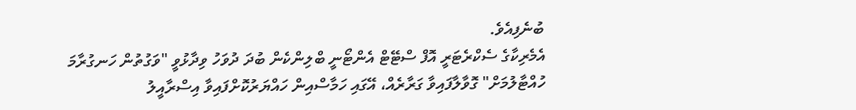ބުނެފިއެވެ.
އެމެރިކާގެ ސެކްރެޓަރީ އޮފް ސްޓޭޓް އެންޓޯނީ ބްލިންކެން ބުދަ ދުވަހު ވިދާޅުވީ "ވަގުތުން ހަނގުރާމަ ހުއްޓާލުމަށް" ގޮވާލާފައިވާ ގަރާރެއް، އޭގައި ހަމާސްއިން ހައްޔަރުކޮށްފައިވާ އިސްރާއީލު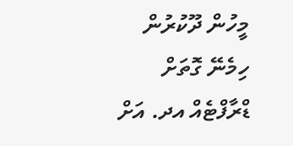މީހުން ދޫކުރުން ހިމެނޭ ގޮތަށް ޑްރާފްޓެއް އދ. އަށް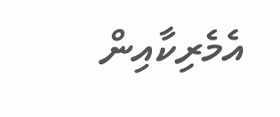އެމެރިކާއިން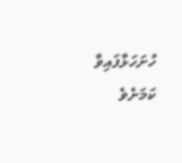ހުށަހަޅާފައިވާ ކަމަށެވެ